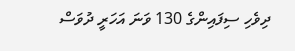ދިވެހި ސިފައިންގެ 130 ވަނަ އަހަރީ ދުވަސް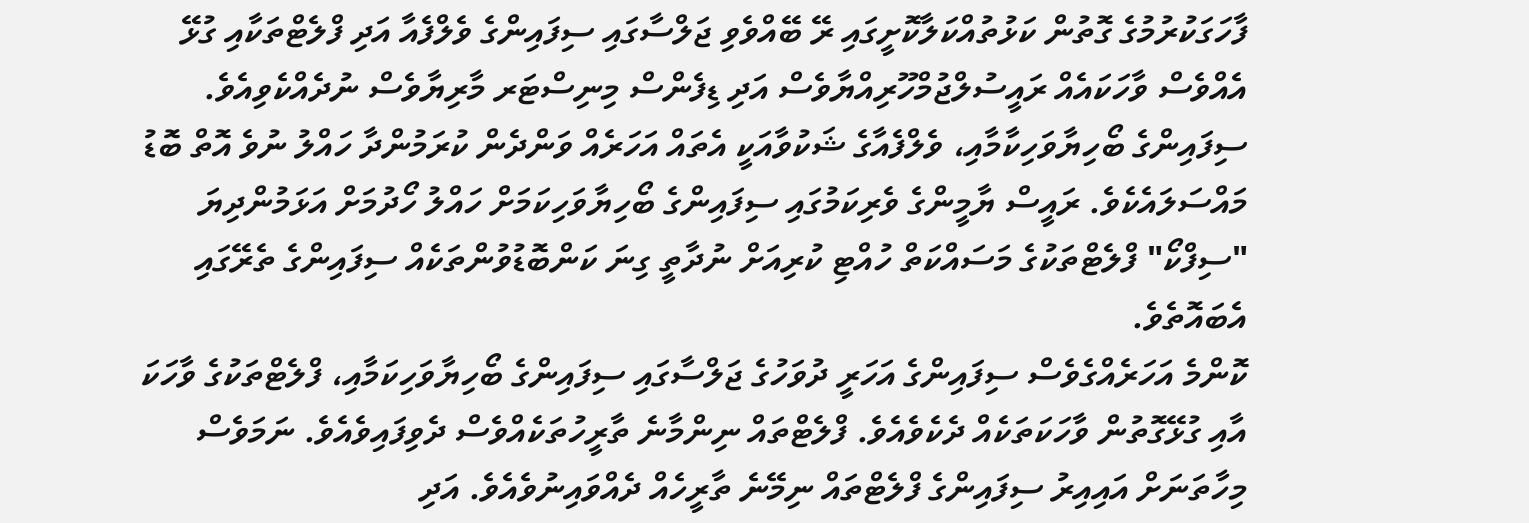ފާހަގަކުރުމުގެ ގޮތުން ކަޅުތުއްކަލާކޮށީގައި ރޭ ބޭއްވެވި ޖަލްސާގައި ސިފައިންގެ ވެލްފެއާ އަދި ފްލެޓްތަކާއި ގުޅޭ އެއްވެސް ވާހަކައެއް ރައީސުލްޖުމްހޫރިއްޔާވެސް އަދި ޑިފެންސް މިނިސްޓަރ މާރިޔާވެސް ނުދެއްކެވިއެވެ.
ސިފައިންގެ ބޯހިޔާވަހިކާމާއި، ވެލްފެއާގެ ޝަކުވާއަކީ އެތައް އަހަރެއް ވަންދެން ކުރަމުންދާ ހައްލު ނުވެ އޮތް ބޮޑު މައްސަލައެކެވެ. ރައީސް ޔާމީންގެ ވެރިކަމުގައި ސިފައިންގެ ބޯހިޔާވަހިކަމަށް ހައްލު ހޯދުމަށް އަޅަމުންދިޔަ "ސިފްކޯ" ފްލެޓްތަކުގެ މަސައްކަތް ހުއްޓި ކުރިއަށް ނުދާތީ ގިނަ ކަންބޮޑުވުންތަކެއް ސިފައިންގެ ތެރޭގައި އެބައޮތެވެ.
ކޮންމެ އަހަރެއްގެވެސް ސިފައިންގެ އަހަރީ ދުވަހުގެ ޖަލްސާގައި ސިފައިންގެ ބޯހިޔާވަހިކަމާއި، ފްލެޓްތަކުގެ ވާހަކަ އާއި ގުޅޭގޮތުން ވާހަކަތަކެއް ދެކެވެއެވެ. ފްލެޓްތައް ނިންމާނެ ތާރީހުތަކެއްވެސް ދެވިފައިވެއެވެ. ނަމަވެސް މިހާތަނަށް އައިއިރު ސިފައިންގެ ފްލެޓްތައް ނިމޭނެ ތާރީހެއް ދެއްވައިނުވެއެވެ. އަދި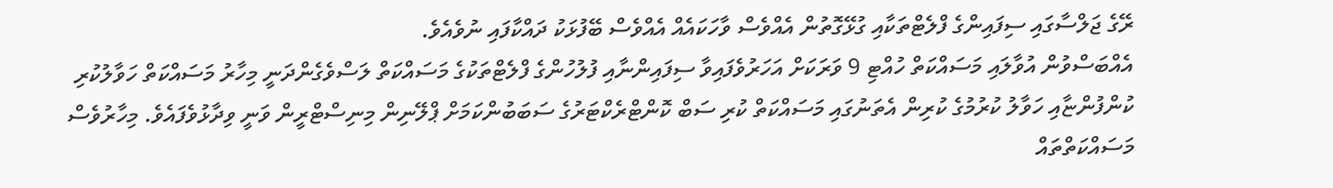ރޭގެ ޖަލްސާގައި ސިފައިންގެ ފްލެޓްތަކާއި ގުޅޭގޮތުން އެއްވެސް ވާހަކައެއް އެއްވެސް ބޭފުޅަކު ދައްކާފައި ނުވެއެވެ.
އެއްބަސްވުން އުވާލައި މަސައްކަތް ހުއްޓި 9 ވަރަކަށް އަހަރުވެފައިވާ ސިފައިންނާއި ފުލުހުންގެ ފްލެޓްތަކުގެ މަސައްކަތް ލަސްވެގެންދަނީ މިހާރު މަސައްކަތް ހަވާލުކުރި ކުންފުންޏާއި ހަވާލު ކުރުމުގެ ކުރިން އެތަނުގައި މަސައްކަތް ކުރި ސަބް ކޮންޓްރެކްޓަރުގެ ސަބަބުންކަމަށް ޕްލޭނިން މިނިސްޓްރީން ވަނީ ވިދާޅުވެފައެވެ. މިހާރުވެސް މަސައްކަތްތައް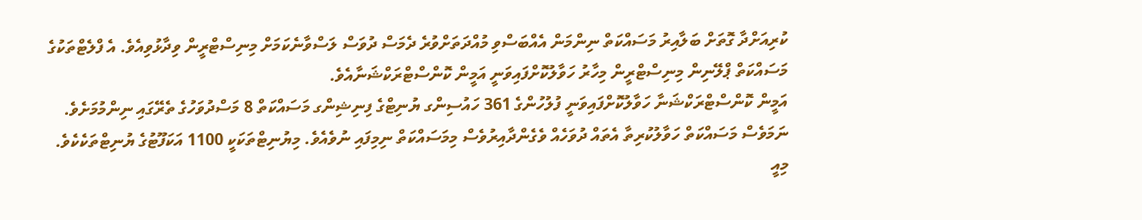ކުރިއަށްދާ ގޮތަށް ބަލާއިރު މަސައްކަތް ނިންމަން އެއްބަސްވި މުއްދަތަށްވުރެ ދެމަސް ދުވަސް ލަސްވާނެކަމަށް މިނިސްޓްރީން ވިދާޅުވިއެވެ. އެ ފްލެޓްތަކުގެ މަސައްކަތް ޕްލޭނިން މިނިސްޓްރީން މިހާރު ހަވާލުކޮށްފައިވަނީ އަމީން ކޮންސްޓްރަކްޝަނާއެވެ.
އަމީން ކޮންސްޓްރަކްޝަނާ ހަވާލުކޮށްފައިވަނީ ފުލުހުންގެ 361 ހައުސިންގ ޔުނިޓްގެ ފިނިޝިންގ މަސައްކަތް 8 މަސްދުވަހުގެ ތެރޭގައި ނިންމުމަށެވެ. ނަމަވެސް މަސައްކަތް ހަވާލުކުރިތާ އެތައް ދުވަހެއް ވެގެންދާއިރުވެސް މިމަސައްކަތް ނިމިފައި ނުވެއެވެ. މިޔުނިޓްތަކަކީ 1100 އަކަފޫޓުގެ ޔުނިޓްތަކެކެވެ. މިއީ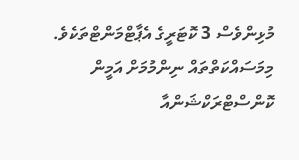މުޅިންވެސް 3 ކޮޓަރީގެ އެޕާޓްމަންޓްތަކެވެ. މިމަސައްކަތްތައް ނިންމުމަށް އަމީން ކޮންސްޓްރަކްޝަންއާ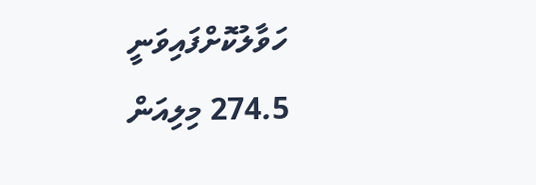ހަވާލުކޮށްފައިވަނީ 274.5 މިލިއަން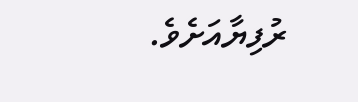ރުފިޔާއަށެވެ.